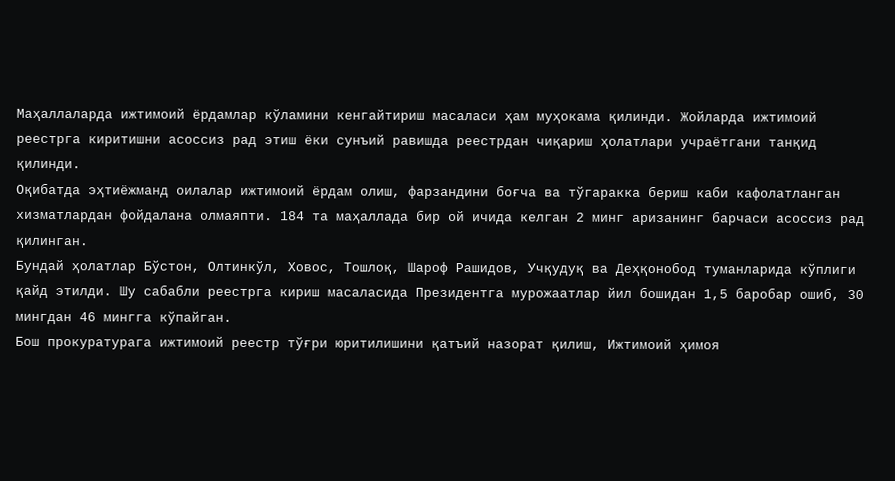Маҳаллаларда ижтимоий ёрдамлар кўламини кенгайтириш масаласи ҳам муҳокама қилинди. Жойларда ижтимоий реестрга киритишни асоссиз рад этиш ёки сунъий равишда реестрдан чиқариш ҳолатлари учраётгани танқид қилинди.
Оқибатда эҳтиёжманд оилалар ижтимоий ёрдам олиш, фарзандини боғча ва тўгаракка бериш каби кафолатланган хизматлардан фойдалана олмаяпти. 184 та маҳаллада бир ой ичида келган 2 минг аризанинг барчаси асоссиз рад қилинган.
Бундай ҳолатлар Бўстон, Олтинкўл, Ховос, Тошлоқ, Шароф Рашидов, Учқудуқ ва Деҳқонобод туманларида кўплиги қайд этилди. Шу сабабли реестрга кириш масаласида Президентга мурожаатлар йил бошидан 1,5 баробар ошиб, 30 мингдан 46 мингга кўпайган.
Бош прокуратурага ижтимоий реестр тўғри юритилишини қатъий назорат қилиш, Ижтимоий ҳимоя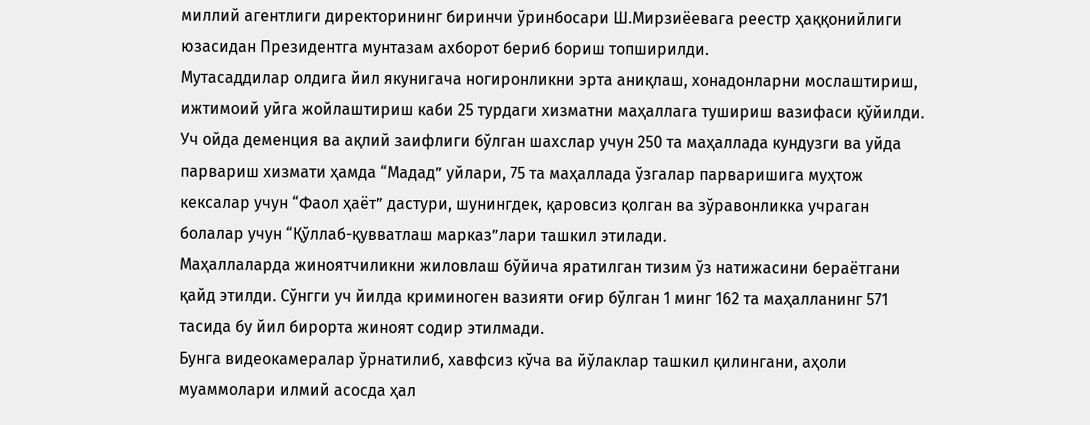миллий агентлиги директорининг биринчи ўринбосари Ш.Мирзиёевага реестр ҳаққонийлиги юзасидан Президентга мунтазам ахборот бериб бориш топширилди.
Мутасаддилар олдига йил якунигача ногиронликни эрта аниқлаш, хонадонларни мослаштириш, ижтимоий уйга жойлаштириш каби 25 турдаги хизматни маҳаллага тушириш вазифаси қўйилди.
Уч ойда деменция ва ақлий заифлиги бўлган шахслар учун 250 та маҳаллада кундузги ва уйда парвариш хизмати ҳамда “Мадад” уйлари, 75 та маҳаллада ўзгалар парваришига муҳтож кексалар учун “Фаол ҳаёт” дастури, шунингдек, қаровсиз қолган ва зўравонликка учраган болалар учун “Қўллаб-қувватлаш марказ”лари ташкил этилади.
Маҳаллаларда жиноятчиликни жиловлаш бўйича яратилган тизим ўз натижасини бераётгани қайд этилди. Сўнгги уч йилда криминоген вазияти оғир бўлган 1 минг 162 та маҳалланинг 571 тасида бу йил бирорта жиноят содир этилмади.
Бунга видеокамералар ўрнатилиб, хавфсиз кўча ва йўлаклар ташкил қилингани, аҳоли муаммолари илмий асосда ҳал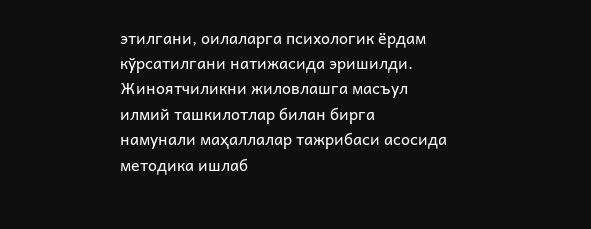этилгани, оилаларга психологик ёрдам кўрсатилгани натижасида эришилди.
Жиноятчиликни жиловлашга масъул илмий ташкилотлар билан бирга намунали маҳаллалар тажрибаси асосида методика ишлаб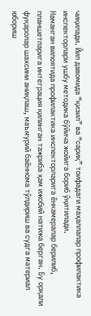чиқилади. Йил давомида “қизил” ва “сариқ” тоифадаги маҳаллалар профилактика инспекторлари ушбу методика бўйича жойига бориб ўқитилади.
Наманган вилоятида профилактика инспекторларига ёнкамералар берилиб, планшетларига интеграция қилинган тажриба ҳам ижобий натижа берган. Бу орқали фуқаролар шахсини аниқлаш, маъмурий баённома тўлдириш ва судга материал юбориш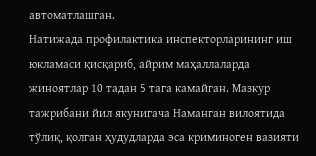автоматлашган.
Натижада профилактика инспекторларининг иш юкламаси қисқариб, айрим маҳаллаларда жиноятлар 10 тадан 5 тага камайган. Мазкур тажрибани йил якунигача Наманган вилоятида тўлиқ, қолган ҳудудларда эса криминоген вазияти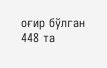оғир бўлган 448 та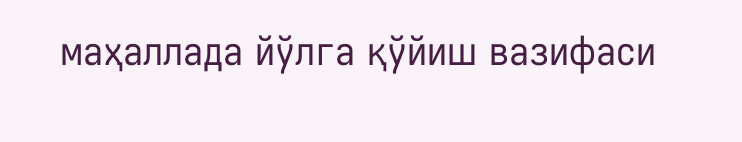маҳаллада йўлга қўйиш вазифаси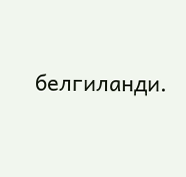белгиланди.